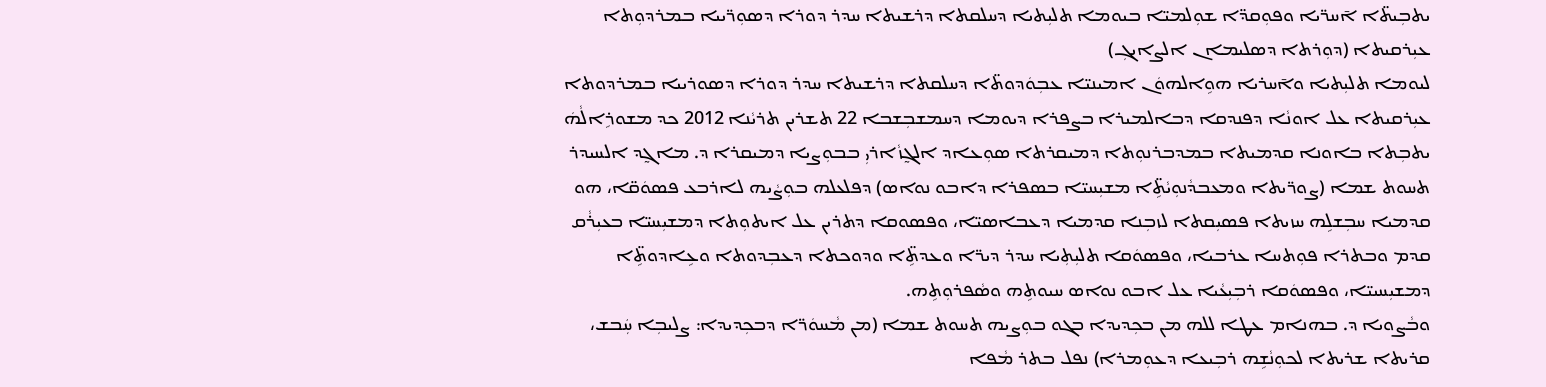ܝܬܒܼܝܬ̈ܐ ܐ̄ܚܪ̈ܝܐ ܘܦܘܼܩܕ̈ܐ ܫܘܼܠܡܝ̈ܐ ܒܝܘܡܐ ܬܠܝܼܬܝܐ ܕܚܠܩܬܐ ܕܪܫܝܬܐ ܚܕܪ ܕܘܪܐ ܕܣܘܼܪ̈ܝܝܐ ܒܡܪܕܘܼܬܐ ܥܝܼܪܩܝܬܐ (ܕܘܼܪܬܐ ܕܣܠܝܡܐܢ ܐܠܨܐܝܓܼ)
ܠܝܘܡܐ ܬܠܝܼܬܝܐ ܘܐ̄ܚܪܝܐ ܗܘܹܐܠܗܘܿܢ ܐܡܝܢܝ̈ܐ ܥܒܼܘܿܕܘܬ̈ܐ ܕܚܠܩܬܐ ܕܪܫܝܬܐ ܚܕܪ ܕܘܪܐ ܕܣܘܪܝܝܐ ܒܡܪܕܘܬܐ ܥܝܼܪܩܝܬܐ ܥܠ ܐܘܢܵܐ ܕܦܢܕܩܐ ܕܒܐܠܡܝܪܐ ܒܨܦܪܐ ܕܝܘܡܐ ܕܚܡܫܒܼܫܒܐ 22 ܬܫܪܝܢ ܬܪܝܵܢܐ 2012 ܟܕ ܡܫܘܪܹܐܠܵܗܿ ܝܬܒܼܬܐ ܒܐܘܢܐ ܩܕܡܝܬܐ ܒܡܕܒܪܢܘܼܬܐ ܕܡܝܩܪܬܐ ܣܘܼܥܐܕ ܐܠܓ̰ܙܵܐܪܝܼ ܒܒܘܼܨܝܐ ܕܡܝܩܪܐ ܕ. ܡܐܓ̰ܕ ܐܠܚܝܕܪ ܬܚܘܬ ܫܡܐ (ܨܘܪ̈ܝܬܐ ܘܡܥܒܕܵܢܘܼܝܵܬܹ̈ܐ ܡܫܝܼܚܝ̈ܐ ܒܣܦܪܐ ܕܐܒܘ ܢܘܐܣ) ܕܦܠܥܠܗ ܒܘܼܨܵܝܗ ܠܐܪܒܥ ܦܣܘܿܩ̈ܐ، ܗܘ ܩܕܡܝܐ ܚܒܼܫܠܹܗ ܚܙܝܬܐ ܦܣܝܼܩܬܐ ܠܙܒܼܢܐ ܩܕܡܝܐ ܕܥܒܐܣܝ̈ܐ، ܘܦܣܘܩܐ ܕܬܪܝܢ ܥܠ ܐܝܬܘܼܬܐ ܕܡܫܝܼܚܝ̈ܐ ܒܥܝܼܪܵܩ ܩܕܡ ܘܒܬܪܐ ܦܘܼܬܚܐ ܥܪܒܝܐ، ܘܦܣܘܿܩܐ ܬܠܝܼܬܼܝܐ ܚܕܪ ܕܝܪ̈ܐ ܘܥܕܬܹ̈ܐ ܘܕܘܟܬܐ ܕܥܒܼܕܘܬܐ ܘܥܹܐܕܘܬܹ̈ܐ ܕܡܫܝܼܚܝܝ̈ܐ، ܘܦܣܘܿܩܐ ܪܒܼܝܼܥܵܝܐ ܥܠ ܐܒܘ ܢܘܐܣ ܚܝܘܬܹܗ ܘܣܵܦܪܘܼܬܹܗ.
ܘܒܵܨܘܝܐ ܕ. ܒܗܢܐܡ ܥܛܐ ܠܠܗ ܡܢ ܒܟܼܕܝܕܐ ܒܓܘ ܒܘܼܨܝܗ ܬܚܘܬ ܫܡܐ (ܡܢ ܡܵܚܘܿܪ̈ܐ ܕܒܟܼܕܝܕܐ: ܨܠܝܒܼܐ ܚܲܒܫ، ܩܪܝܬܐ ܫܪܝܬܐ ܠܟܘܼܢܵܫܹܗ ܪܒܼܝܥܐ ܕܥܘܼܡܪܐ) ܢܦܠ ܒܬܪ ܡܵܦܐ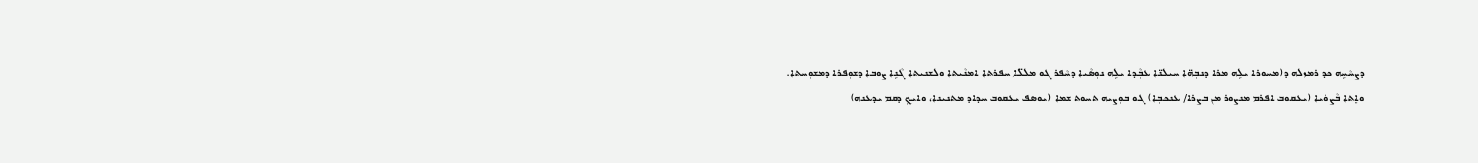ܕܨܚܵܚܹܗ ܟܕ ܪܡܙܠܗ ܕ(ܡܚܘܪܐ ܝܠܹܗ ܡܪܐ ܕܢܒܼܗ̈ܐ ܚܝܠܢ̈ܐ ܥܒܼܵܕܐ ܝܠܹܗ ܢܘܼܣܵܝܐ ܕܚܵܦܪ ܓܘ ܡܠܠ̈ܐ ܚܦܪܬܐ ܐܡܢܵܝܬܐ ܘܠܫܢܝܬܐ ܓܵܢܹܐ ܨܘܒܐ ܕܫܘܼܦܪܐ ܕܡܫܘܼܚܬܐ.
ܘܐܸܬܐ ܒܵܨܘܿܝܐ (ܝܥܩܘܒ ܐܦܪܡ ܡܢܨܘܪ ܡܢ ܒܨܪܐ/ ܥܢܟܒܼܐ) ܓܘ ܒܘܼܨܝܗ ܬܚܘܬ ܫܡܐ (ܝܘܣܦ ܝܥܩܘܒ ܚܕܐܕ ܡܬܢܝܢܐ، ܘܐܝܟܼ ܕܩܡ ܝܕܥܢܗ)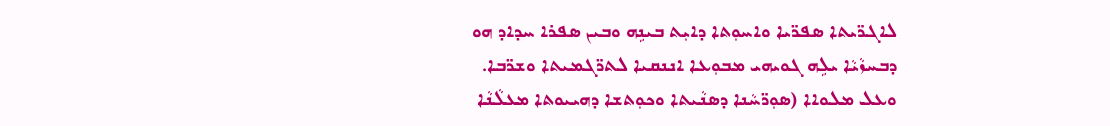ܠܐܓܪ̈ܝܬܐ ܣܦܪ̈ܝܐ ܘܐܚܘܼܬܐ ܕܐܝܼܬ ܒܝܢܹܗ ܘܒܝܢ ܣܦܪܐ ܚܕܐܕ ܗܘ ܕܒܚܙܵܝܵܐ ܝܠܹܗ ܓܘܝܗܝ ܡܒܘܼܥܐ ܐܢܢܩܝܐ ܠܬܪ̈ܓܡܝܬܐ ܘܫܪ̈ܒܐ.
ܘܥܠ ܡܠܘܐܐ (ܣܘܼܪ̈ܚܵܢܐ ܕܣܢܵܝܬܐ ܘܟܘܼܬܫܐ ܕܗܝܝܘܬܐ ܡܥܠܵܢܵܐ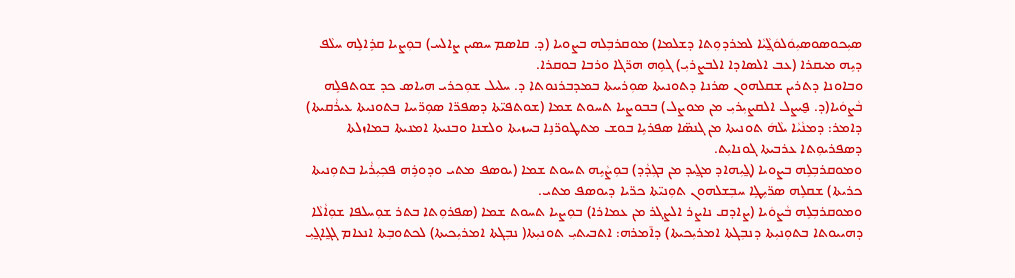ܣܝܼܟܘܣܘܣܝܼܘܿܠܘܿܓ̰ܵܝܵܐ ܠܡܪܕܘܼܬܐ ܕܫܠܡܐ) ܡܘܩܪܒܼܠܗ ܒܨܘܝܐ (ܕ. ܩܐܣܡ ܚܣܝܢ ܨܐܠܚ) ܒܘܼܨܝܐ ܩܪܹܐܠܹܗ ܚܠܵܦ ܕܝܹܗ ܡܝܩܪܐ (ܥܒ ܐܠܣܐܕܐ ܐܠܒܨܪܝܼ) ܓܘܹܗ ܗܪ̈ܓܐ ܘܪܒܐ ܒܘܩܪܐ.
ܘܒܐܘܢܐ ܕܬܪܝܢ ܫܩܠܗܘܢ ܣܪܢܐ ܕܬܘܢܝܬܐ ܣܘܼܪܝܝܬܐ ܒܡܕܒܪܢܘܬܐ ܕ. ܚܠܝܠ ܫܘܼܟܪܝ ܗܝܐܣ ܟܕ ܫܘܬܦܠܹܗ ܒܵܨܘܿܝܐ(ܕ. ܦ̮ܝܨܠ ܐܠܩܨܝܼܪܝܼ ܡܢ ܡܘܨܠ) ܒܒܘܨܝܐ ܬܚܘܬ ܫܡܐ (ܫܘܬܦܝ̈ܬܐ ܕܣܦܪ̈ܐ ܣܘܼܪ̈ܝܝܐ ܒܬܘܢܝܬܐ ܥܝܪܵܩܝܬܐ) ܕܐܡܪ: ܕܡܢܵܝܵܐ ܝܠܵܗܿ ܬܘܢܝܬܐ ܡܢ ܓܢܣ̈ܐ ܣܦܪܝܹܐ ܒܘܫ ܡܬܛܘܪ̈ܢܹܐ ܒܚܙܝܬܐ ܘܠܫܢܐ ܘܒܢܝܬܐ ܐܡܢܝܬܐ ܒܡܐܙܠܬܐ ܕܣܦܪܝܘܼܬܐ ܥܪܒܝܬܐ ܓܘܢܐܝܼܬ.
ܘܡܘܩܪܒܼܠܹܗ ܒܨܘܝܐ (ܓ̰ܝܼܗܐܕ ܡܓ̰ܝܕ ܡܢ ܒܓܼܕܵܕ) ܒܘܼܨܵܝܹܗ ܬܚܘܬ ܫܡܐ (ܝܘܣܦ ܡܬܝ ܘܕܘܪܹܗ ܦܟܼܝܼܪܵܝܐ ܒܬܘܼܢܝܬܐ ܟܪܝܬܐ) ܫܩܠܹܗ ܣܪ̈ܝܼܛܹܐ ܚܒܼܫܠܗܘܢ ܬܘܼܢܝ̈ܬܐ ܟܪ̈ܝܐ ܕܝܘܣܦ ܡܬܝ.
ܘܡܘܩܪܒܼܠܹܗ ܒܵܨܘܿܝܐ (ܨܐܕܩ ܢܐܨܪ ܐܠܨܓܪ ܡܢ ܥܡܐܪܐ) ܒܘܼܨܝܐ ܬܚܘܬ ܫܡܐ (ܣܦܪܘܼܬܐ ܒܬܪ ܫܘܼܚܠܦܐ ܫܘܼܐܵܠܵܐ ܕܗܝܝܘܬܐ ܒܬܘܼܢܝܼܬܐ ܕܢܒܼܓܬܐ ܐܡܪܝܼܟܝܬܐ) ܕܐ̄ܡܪܗ: ܐܬܒܝܬܝܼ ܬܘܢܝܼܬܐ( ܢܒܼܓܬܐ ܐܡܪܝܼܟܝܬܐ) ܠܟܬܘܒܼܬܐ ܐܢܥܐܡ ܓܓ̰ܐܓ̰ܝܼ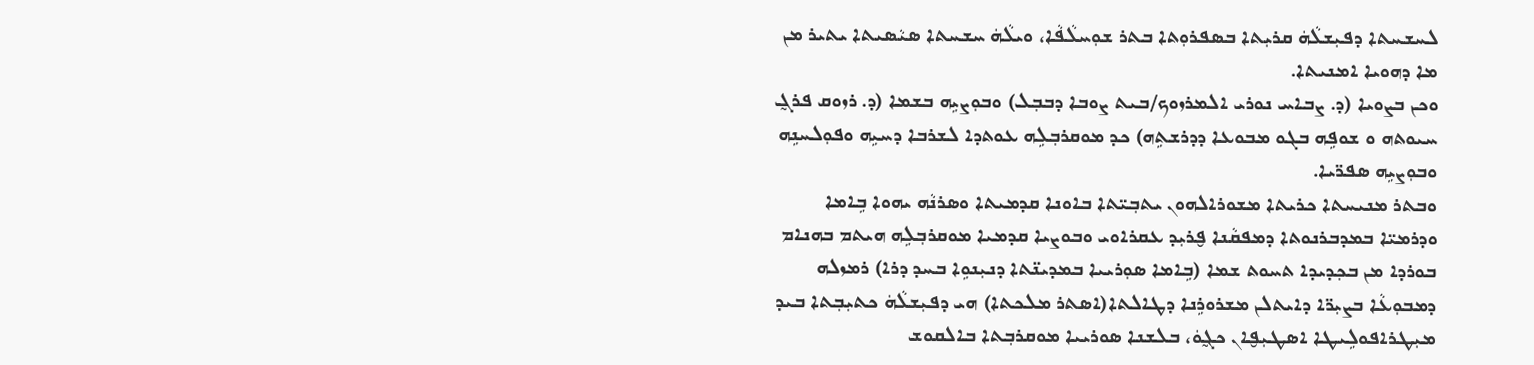ܠܚܫܚܬܐ ܕܦܝܼܫܠܵܗܿ ܩܪܝܼܬܐ ܒܣܦܪܘܼܬܐ ܒܬܪ ܫܘܼܚܠܵܦܵܐ، ܘܝܠܵܗܿ ܚܫܚܬܐ ܣܝܵܣܝܬܐ ܝܬܝܪ ܡܢ ܡܐ ܕܗܘܝܐ ܐܡܢܝܬܐ.
ܘܟܢ ܒܨܘܝܐ (ܕ. ܨܒܐܚ ܢܘܪܝ ܐܠܡܪܙܘܟ/ܒܝܬ ܨܘܒܐ ܕܒܒܼܠ) ܘܒܘܼܨܝܹܗ ܒܫܡܐ (ܕ. ܪܙܘܩ ܦܪܓ̰ ܚܝܘܬܗ ܘ ܫܘܦܹܗ ܒܓܘ ܡܒܘܥܐ ܕܕܪܫܬܹܗ) ܟܕ ܡܘܩܪܒܼܠܹܗ ܥܘܬܕܐ ܠܫܪܒܐ ܕܚܝܹܗ ܘܦܘܼܠܚܢܹܗ ܘܒܘܼܨܝܹܗ ܣܦܪ̈ܝܐ.
ܘܒܬܪ ܡܢܝܚܬܐ ܟܪܝܬܐ ܡܫܘܪܐܠܗܘܢ ܝܬܒܼܝ̈ܬܐ ܒܐܘܢܐ ܩܕܡܝܬܐ ܘܣܪܢܵܗ ܝܗܘܐ ܒܹܐܡܐ ܘܕܪܡܝ̈ܐ ܒܡܕܒܪܢܘܬܐ ܕܡܦܩܵܢܐ ܦ̮ܪܝܼܕ ܥܩܪܐܘܝ ܘܒܘܨܝܐ ܩܕܡܝܐ ܡܘܩܪܒܼܠܹܗ ܗܝܬܡ ܒܗܢܐܡ ܒܘܪܕܐ ܡܢ ܒܟܼܕܝܕܐ ܬܚܘܬ ܫܡܐ (ܒܹܐܡܐ ܣܘܼܪܝܝܐ ܒܡܕܝܢ̈ܬܐ ܕܢܝܼܢܘܹܐ ܒܚܕ ܕܪܐ) ܪܡܙܠܗ ܕܡܒܘܼܥܵܐ ܒܨܝܼܪ̈ܐ ܕܐܝܬܠܢ ܡܫܪܘܪܹܢܐ ܕܛܐܠܬܐ(ܐܣܬܪ ܡܠܟܬܐ) ܗܝ ܕܦܝܼܫܠܵܗܿ ܟܬܝܼܒܼܬܐ ܒܝܕ ܡܝܼܛܪܐܦܘܠܹܝܛܐ ܐܣܛܝܼܦ̮ܐܢ ܟܓ̰ܘܿ، ܒܠܫܢܐ ܣܘܪܝܝܐ ܡܘܩܪܒܼܬܐ ܒܐܠܩܘܫ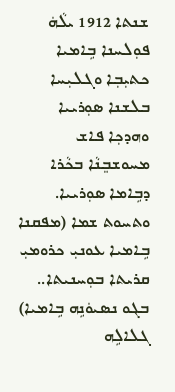ܫܢܬܐ 1912 ܝܠܵܗܿ ܦܘܼܠܚܢܐ ܒܹܐܡܝܐ ܟܬܝܼܒܼܐ ܘܓܠܝܼܚܐ ܒܠܫܢܐ ܣܘܼܪܝܝܐ ܘܗܕܟܼܐ ܦܐܫ ܡܚܘܫܒܸܢܵܐ ܒܟܵܪܐ ܕܒܹܐܡܐ ܣܘܼܪܝܝܐ.
ܘܬܚܘܬ ܫܡܐ (ܡܦܩܢܐ ܒܹܐܡܝܐ ܥܘܢܝܼ ܟܪܘܡܝܼ ܩܪܝܬܐ ܒܘܼܚܢܝܬܐ.. ܒܓܘ ܢܣܝܘܿܢܹܗ ܒܹܐܡܝܐ) ܓܠܐܠܹܗ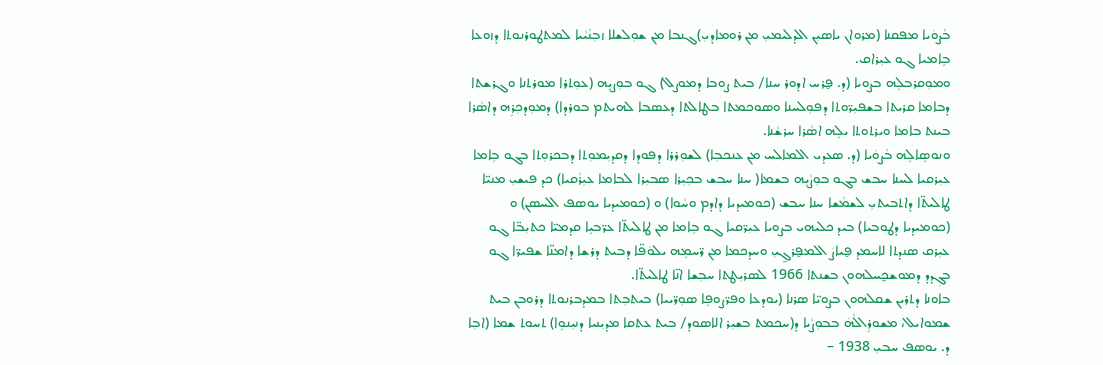ܒܵܨܘܿܝܐ ܡܦܩܢܐ (ܡܪܘܐܢ ܝܐܣܝܼܢ ܐܠܕܠܝܡܝܼ ܡܢ ܪܘܡܐܕܝܼ)ܓܢܒܐ ܡܢ ܫܘܼܠܫܠܐ ܙܒܼܢܵܝܵܝܐ ܠܡܬܛܘܪܢܘܬܐ ܕܙܘܥܐ ܒܹܐܡܝܐ ܓܘ ܥܝܼܪܐܩ.
ܘܡܘܼܩܪܒܠܹܗ ܒܨܘܝܐ (ܕ. ܦ̮ܪܚ ܐܕܘܪ ܚܢܐ/ ܒܝܬ ܨܘܒܐ ܕܡܘܨܠ) ܓܘ ܒܘܼܨܝܹܗ (ܥܘܼܬܪܐ ܡܘܪܬܢܐ ܘܓܪܫܬܐ ܕܒܐܡܐ ܩܪܝܬܐ ܒܫܦܝܼܪ̈ܘܬܐ ܕܦܘܼܠܚܢܐ ܘܣܘܟܡܬܐ ܒܛܐܠܬܐ ܕܥܣܒܐ ܠܗܝܬܡ ܒܘܪܕܐ) ܕܡܘܼܕܟܼܪܹܗ ܕܐܣܵܪܐ ܒܝܢܬ ܒܐܡܐ ܘܝܪܬܘܬܐ ܝܠܹܗ ܐܣܵܪܐ ܚܪܫܵܢܐ.
ܘܢܘܣܹܐܠܹܗ ܒܵܨܘܿܝܐ (ܕ. ܣܥܕܝ ܐܠܡܐܠܚ ܡܢ ܥܢܟܒܼܐ) ܠܫܘܼܪܪܐ ܕܦܘܕܐ ܕܩܕܝܼܡܘܼܬܐ ܕܒܟܪܘܼܬܐ ܒܓܘ ܒܹܐܡܐ ܥܝܼܪܩܝܐ ܠܚܢܐ ܚܒܫ ܒܓܘ ܒܘܼܨܵܝܹܗ ܒܫܡܐ( ܚܢܐ ܚܒܫ ܒܟܼܝܼܪܐ ܣܒܝܼܪܐ ܠܒܐܡܐ ܥܝܼܪܵܩܝܐ) ܟܕ ܦܝܫܝܼ ܡܢܝ̈ܐ  ܛܐܠܝܬ̈ܐ ܕܐܬܒܝܬܝܼ ܠܫܡܵܫܐ ܚܢܐ ܚܒܫ (ܟܘܡܝܕܝܐ ܕܐܕܡ ܘܚܵܘܐ) ܘ (ܟܘܡܝܕܝܐ ܝܘܣܦ ܐܠܚܣܢ) ܘ (ܟܘܡܝܕܝܐ ܕܛܘܒܝܐ) ܒܝܕ ܟܠܝܗܝ ܒܨܘܝܐ ܥܝܼܪ̈ܩܝܐ ܓܘ ܒܹܐܡܐ ܡܢ ܛܐܠܝܬ̈ܐ ܥܪ̈ܒܝܹܐ ܩܕܡܝ̈ܐ ܟܬܝܼܒ̈ܐ ܓܘ ܥܝܼܪܩ ܣܢܕܬܐ ܠܐܚܡܕ ܦ̮ܝܐܨܿ ܐܠܡܦ̮ܪܓ̰ܝܼ ܘܚܕܟܡܐ ܡܢ ܪ̈ܚܡܹܗ ܝܠܘܿܦ̈ܐ ܕܒܝܬ ܕܪܫܐ ܕܐܡܢ̈ܐ ܫܦܝܪ̈ܐ ܓܘ ܒܓܼܕܕ ܕܡܘܫܟ̰ܚܠܗܘܢ ܒܫܢܬܐ 1966 ܠܣܪܝܼܛܬܐ ܚܒܼܫܐ ܐܢ̈ܐ ܛܐܠܝܬ̈ܐ.
ܒܐܘܢܐ ܕܬܪܝܢ ܫܩܠܗܘܢ ܒܨܘܝ̈ܐ ܣܪܢܐ (ܝܘܕܥܐ ܘܦܪ̈ܨܘܦܹܐ ܣܘܼܪ̈ܝܝܐ) ܒܝܬܒܼܬܐ ܒܡܕܒܪܢܘܬܐ ܕܪܘܒܢ ܒܝܬ ܫܡܘܐܝܠ، ܡܫܘܪܹܐܠܵܗܿ ܒܒܘܼܨܵܝܐ ܕ(ܚܟܡܬ ܒܫܝܼܪ ܐܠܐܣܘܕ/ ܒܝܬ ܥܬܩܐ ܡܕܝܼܢܝܐ ܕܢܝܼܢܘܹܐ) ܬܚܘܬ ܫܡܐ (ܐܒܼܐ ܕ. ܝܘܣܦ ܚܒܝܼ 1938 –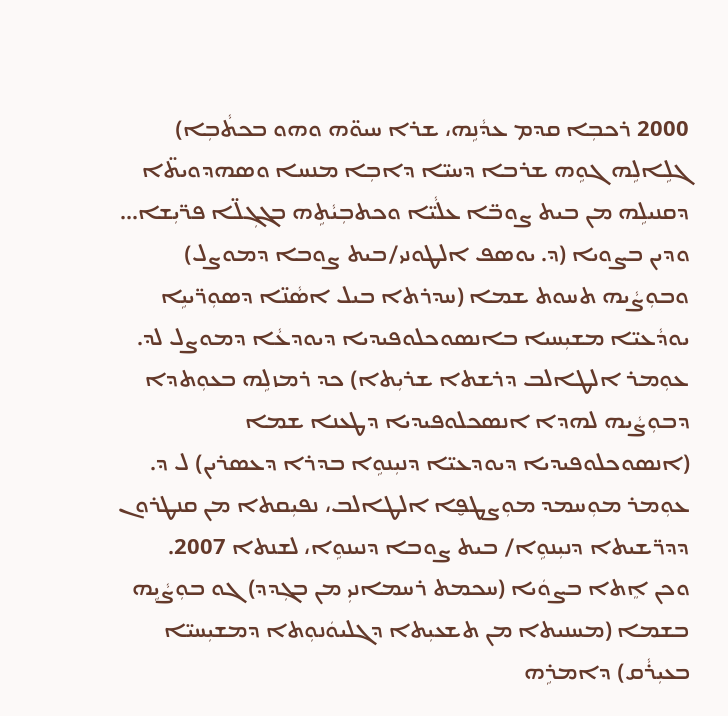2000 ܪܟܒܼܐ ܩܕܡ ܥܕܵܢܹܗ، ܫܪܐ ܚܝܘ̈ܗ ܘܗܘ ܒܟܬܵܒܼܐ) ܓܠܹܐܠܹܗ ܓܘܹܗ ܫܪܒܐ ܕܚܝ̈ܐ ܕܐܒܼܐ ܡܢܚܐ ܘܣܗܕܘܝܬ̈ܐ ܕܩܢܝܠܹܗ ܡܢ ܒܝܬ ܨܘܒ̈ܐ ܥܠܵܝ̈ܐ ܘܟܬܒܼܝܵܬܹܗ ܒܓܓܼܠ̈ܐ ܦܪ̈ܝܼܫܐ...
ܘܕܝܢ ܒܨܘܝܐ (ܕ. ܝܘܣܦ ܐܠܛܘܢܝ/ܒܝܬ ܨܘܒܐ ܕܡܘܨܠ) ܘܒܘܼܨܵܝܗ ܬܚܘܬ ܫܡܐ (ܚܕܪܬܐ ܒܝܠ ܐܣܵܢ̈ܐ ܕܣܘܼܪ̈ܝܝܹܐ ܝܘܕܵܥܝ̈ܐ ܡܫܝܼܚܝܐ ܒܐܢܣܘܟܠܘܦܝܕܝܐ ܕܝܘܕܥܵܐ ܕܡܘܨܠ ܠܕ. ܥܘܼܡܪ ܐܠܛܐܠܒ ܕܪܫܬܐ ܫܪܝܼܬܐ) ܟܕ ܪܡܙܠܹܗ ܒܥܘܼܬܕܐ ܕܒܘܼܨܵܝܗ ܠܗܕܐ ܐܢܣܟܠܘܦܝܕܝܐ ܕܛܥܢܐ ܫܡܐ (ܐܢܣܘܟܠܘܦܝܕܝܐ ܕܝܘܕܥܝ̈ܐ ܕܢܝܼܢܘܹܐ ܒܕܪܐ ܕܥܣܪܝܢ) ܠ ܕ. ܥܘܼܡܪ ܡܘܼܚܡܕ ܡܘܼܨܛܦ̮ܐ ܐܠܛܐܠܒ، ܢܦܝܼܩܬܐ ܡܢ ܩܢܛܪܘܢ ܕܕܪ̈ܫܝܬܐ ܕܢܝܼܢܘܹܐ/ ܒܝܬ ܨܘܒܐ ܕܢܝܢܘܹܐ، ܠܫܢܬܐ 2007.
ܘܟܢ ܐܸܬܐ ܒܨܘܿܝܐ (ܚܟܡܬ ܪܚܡܐܢܝܼ ܡܢ ܒܓܼܕܕ) ܓܘ ܒܘܼܨܵܝܹܗ ܒܫܡܐ (ܡܚܢܝܬܐ ܡܢ ܬܫܥܝܼܬܐ ܕܓܠܝܘܿܢܘܼܬܐ ܕܡܫܝܼܚܝ̈ܐ ܒܥܝܼܪܵܩ) ܕܐܡܪܹܗ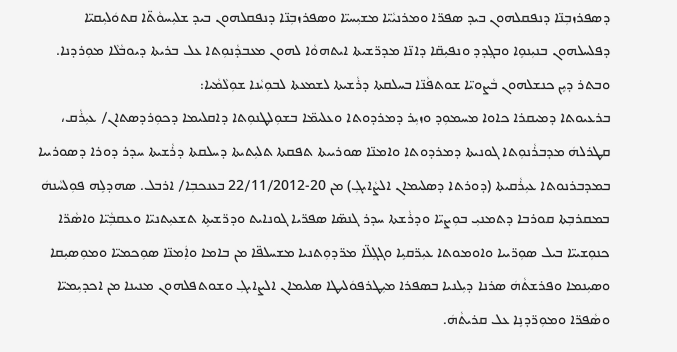ܕܣܦܪܙܒܼܢ̈ܐ ܕܢܦܩܠܗܘܢ ܒܝܕ ܣܦܪ̈ܐ ܘܡܪܢܝܵܝ̈ܐ ܡܫܝܼܚܝ̈ܐ ܘܣܦܪܙܒܼܢ̈ܐ ܕܢܦܩܠܗܘܢ ܒܝܕ ܫܠܝܼܚܘܵܬ̈ܐ ܩܬܘܿܠܝܼܩܝ̈ܐ ܕܦܠܚܠܗܘܢ ܒܢܝܼܢܘܹܐ ܘܒܓܼܕܕ ܘܢܦܝܼܩ̈ܐ ܕܐܢ̈ܐ ܡܕܪ̈ܫܝܬܐ ܐܝܬܗܘܵܐ ܠܗܘܢ ܡܥܒܕܵܢܘܼܬܐ ܥܠ ܒܪܝܬܐ ܕܝܘܒܵܠܵܐ ܡܘܼܪܕܢܐ.
ܘܒܬܪ ܕܝܹܢ ܟܢܫܠܗܘܢ ܒܵܨܘܝ̈ܐ ܫܘܬܦܵܢ̈ܐ ܒܚܠܩܬܐ ܕܪܵܫܝܬܐ ܠܫܡܥܬܐ ܠܒܘܼܝܵܢܐ ܫܘܼܠܵܡܵܝܐ:
ܒܪܥܝܘܬܐ ܕܡܝܩܪܐ ܟܐܘܐ ܡܚܡܘܼܕ ܘܙܝܼܪ ܕܡܪܕܘܬܐ ܘܥܠܝܡ̈ܐ ܒܫܘܼܠܛܢܘܼܬܐ ܕܐܩܠܝܡܐ ܕܟܘܼܪܕܣܬܐܢ/ ܥܝܼܪܵܩ، ܩܛܪܠܗܿ ܡܕܒܪܵܢܘܼܬܐ ܓܘܢܝܬܐ ܕܡܪܕܘܬܐ ܘܐܡܢ̈ܐ ܣܘܪܝܝܬܐ ܬܦܩܬܐ ܬܠܝܼܬܝܬܐ ܕܚܠܩܬܐ ܕܪܵܫܝܬܐ ܚܕܪ ܕܘܪܐ ܕܣܘܪܝܝܐ ܒܡܕܒܪܢܘܬܐ ܥܝܼܪܵܩܝܬܐ (ܕܘܪܬܐ ܕܣܠܝܡܐܢ ܐܠܨܵܐܝܓܼ) ܡܢ 20-22/11/2012 ܒܥܢܟܒܼܐ/ ܐܪܒܠ. ܣܗܕܠܹܗ ܦܘܼܠܚܵܢܗܿ ܒܡܩܪܒܼܬܐ ܩܘܪܒܐ ܕܬܡܢܝܼ ܒܘܼܨܝ̈ܐ ܘܕܪܵܫܬܐ ܚܕܪ ܓܢܣ̈ܐ ܣܦܪ̈ܝܐ ܓܘܢܐܝܬ ܘܕܪ̈ܫܝܬܹܐ ܬܫܥܝܼܬܢܝ̈ܐ ܘܥܩܒܼܵܝ̈ܐ ܘܐܣܵܪ̈ܐ ܟܢܘܼܫܝܝ̈ܐ ܒܝܠ ܣܘܼܪ̈ܝܝܐ ܘܐܘܡܘܬܐ ܥܝܼܪ̈ܩܝܹܐ ܘܓܓܼܠ̈ܐ ܡܪ̈ܕܘܼܬܢܝܐ ܡܫܚܠܦ̈ܐ ܡܢ ܒܐܡܐ ܘܐܲܡܢ̈ܐ ܣܘܼܟܡܝ̈ܐ ܘܡܘܼܣܝܼܩܐ ܘܣܝܼܢܡܐ ܘܦܪܫܬܵܗܿ ܣܪܢܐ ܕܝܼܠܢܝܐ ܒܣܦܪܐ ܡܝܼܛܪܦܘܿܠܝܛܐ ܣܠܝܡܐܢ ܐܠܨܐܝܓܼ ܘܫܘܬܦܠܗܘܢ ܡܢܝܢܐ ܡܢ ܐܟܕܝܼܡܝ̈ܐ ܘܣܵܦܪ̈ܐ ܘܡܘܼܪ̈ܕܢܹܐ ܥܠ ܩܪܝܬܵܗܿ.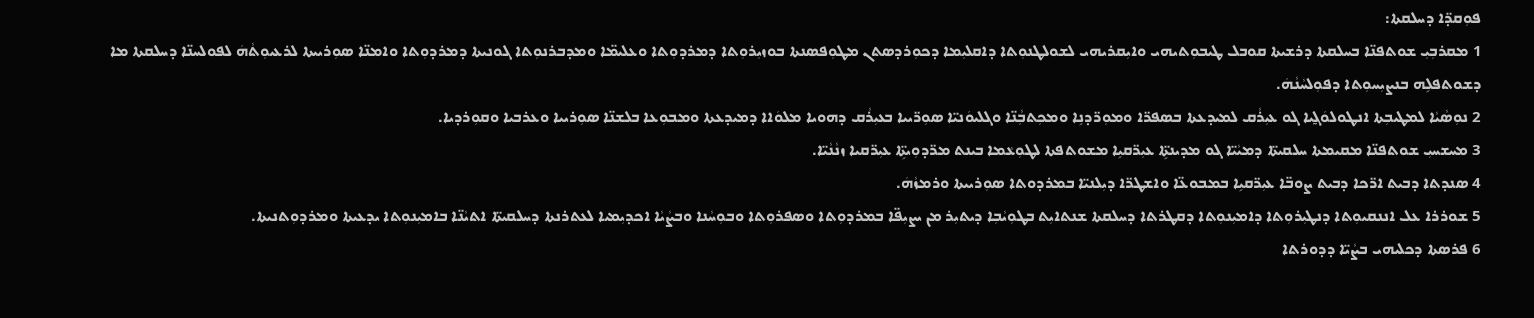ܦܘܼܩܕ̈ܐ ܕܚܠܩܬܐ:
1 ܡܩܪܒܼܝܼ ܫܘܬܦܢ̈ܐ ܒܚܠܩܬܐ ܕܪܫܝܬܐ ܩܘܒܠ ܛܝܒܘܼܬܝܗܝ ܘܐܝܼܩܪܝܗܝ ܠܫܘܠܛܢܘܼܬܐ ܕܐܩܠܝܼܡܐ ܕܟܘܼܪܕܣܬܢ ܡܛܘܼܦܣܢܬܐ ܒܘܙܝܼܪܘܼܬܐ ܕܡܪܕܘܼܬܐ ܘܥܠܝܡ̈ܐ ܘܡܕܒܪܢܘܼܬܐ ܓܘܢܝܬܐ ܕܡܪܕܘܼܬܐ ܘܐܡܢ̈ܐ ܣܘܼܪܝܝܬܐ ܠܪܥܝܘܼܬܵܗܿ ܠܦܘܠܚܢ̈ܐ ܕܚܠܩܬܐ ܡܐ ܕܫܘܬܦܠܹܗ ܒܢܨܝܼܚܘܼܬܐ ܕܦܘܼܠܚܵܢܵܗܿ.
2 ܢܘܼܣܵܝܵܐ ܠܡܛܝܒܼܬܐ ܐܢܛܘܠܘܿܓ̰ܝܐ ܓܘ ܥܝܼܪܵܩ ܠܡܝܕܥܬܐ ܒܣܦܪ̈ܐ ܘܡܘܼܪ̈ܕܢܹܐ ܘܡܟܼܬܒܼܵܢ̈ܐ ܘܓܠܝܘܿܢܝ̈ܐ ܣܘܼܪ̈ܝܝܐ ܒܥܝܼܪܵܩ ܕܗܘܝܐ ܡܠܘܿܐܐ ܕܡܝܕܥܬܐ ܘܡܒܘܼܥܐ ܒܠܫܢ̈ܐ ܣܘܼܪܝܝܐ ܘܥܪܒܝܐ ܘܩܘܼܪܕܝܐ.
3 ܡܚܫܚܝܼ ܫܘܬܦܢ̈ܐ ܡܩܝܡܬܐ ܚܠܩܝܬ̈ܐ ܕܡܝܵܝ̈ܐ ܓܘ ܡܕܝܢܬܹ̈ܐ ܥܝܼܪ̈ܩܝܹܐ ܡܫܘܬܦܬܐ ܠܛܘܼܥܵܡܐ ܒܝܢܬ ܡܪ̈ܕܘܼܝܬܹ̈ܐ ܥܝܼܪ̈ܩܝܐ ܙܢܵܢܵܝ̈ܐ.
4 ܣܢܕܬܐ ܕܒܝܬ ܐܪ̈ܟܐ ܕܒܝܬ ܨܘܒ̈ܐ ܥܝܼܪ̈ܩܝܹܐ ܒܡܒܘܥ̈ܐ ܘܐܫܛܪ̈ܐ ܕܝܼܠܢܝ̈ܐ ܒܡܪܕܘܬܐ ܣܘܼܪܝܝܬܐ ܘܪܡܙܵܗܿ.
5 ܫܘܪܪܐ ܥܠ ܐܢܢܩܝܘܼܬܐ ܕܢܛܝܼܪܘܼܬܐ ܕܐܡܝܼܢܘܼܬܐ ܕܩܛܪܬܐ ܕܚܠܩܬܐ ܫܢܬܐܝܼܬ ܒܛܘܼܝܵܒܼܐ ܕܝܬܝܼܪ ܡܢ ܝܨܝܼܦ̈ܐ ܒܡܪܕܘܼܬܐ ܘܣܦܪܘܼܬܐ ܘܒܘܼܚܵܢܐ ܘܒܨܵܝܵܐ ܐܟܕܝܼܡܝܐ ܠܥܬܪܢܬܐ ܕܚܠܩܝܬ̈ܐ ܐܬܝܵܢ̈ܐ ܒܐܡܝܼܢܘܼܬܐ ܝܕܥܝܬܐ ܘܡܪܕܘܼܬܢܝܬܐ.
6 ܦܪܣܬܐ ܕܟܠܝܗܝ ܒܨܵܝ̈ܐ ܕܕܘܪܬܐ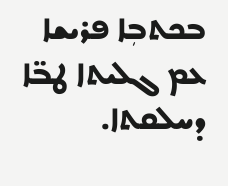ܒܟܬܒܼܐ ܦܪܝܫܐ ܥܡ ܓܠܝܬܐ ܛܒ̈ܐ ܕܚܠܩܬܐ.